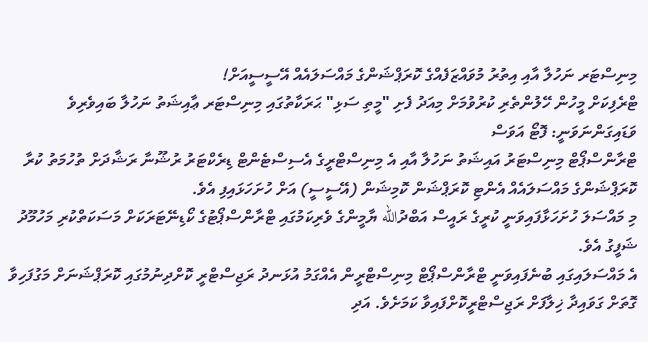މިނިސްޓަރ ނަހުލާ އާއި އިތުރު މުވައްޒަފެއްގެ ކޮރަޕްޝަންގެ މައްސަލައެއް އޭސީސީއަށް!
ޓްރެފިކަށް މީހުން ހޭލުންތެރި ކުރުވުމަށް މިއަދު ފެށި "މީތި ސަޅި" ޙަރަކާތުގައި މިނިސްޓަރ ޢާއިޝަތު ނަހުލާ ބައިވެރިވެ ވަޑައިގަންނަވަނީ: ފޮޓޯ އަވަސް
ޓްރާންސްޕޯޓް މިނިސްޓަރު އައިޝަތު ނަހުލާ އާއި އެ މިނިސްޓްރީގެ އެސިސްޓެންޓް ޑިރެކްޓަރު ރުޝޫނާ ރަޝާދަށް ތުހުމަތު ކުރާ ކޮރަޕްޝަންގެ މައްސަލައެއް އެންޓި ކޮރަޕްޝަން ކޮމިޝަން (އޭސީސީ) އަށް ހުށަހަޅައިފި އެވެ.
މި މައްސަލަ ހުށަހަޅާފައިވަނީ ކުރީގެ ރައީސް އަބްދުالله ޔާމީންގެ ވެރިކަމުގައި ޓްރާންސްޕޯޓުގެ ކޯޑިނޭޓަރަކަށް މަސަކަތްކުރި މަހުމޫދު ޝަފީގު އެވެ.
އެ މައްސަލައިގައި ބުނެފައިވަނީ ޓްރާންސްޕޯޓް މިނިސްޓްރީން އެއްގަމު އުޅަނދު ރަޖިސްޓްރީ ކޮށްދިނުމުގައި ކޮރަޕްޝަނަށް މަގުފަހިވާ ގޮތަށް ގަވައިދާ ޚިލާފަށް ރަޖިސްޓްރީކޮށްފައިވާ ކަމަށެވެ. އަދި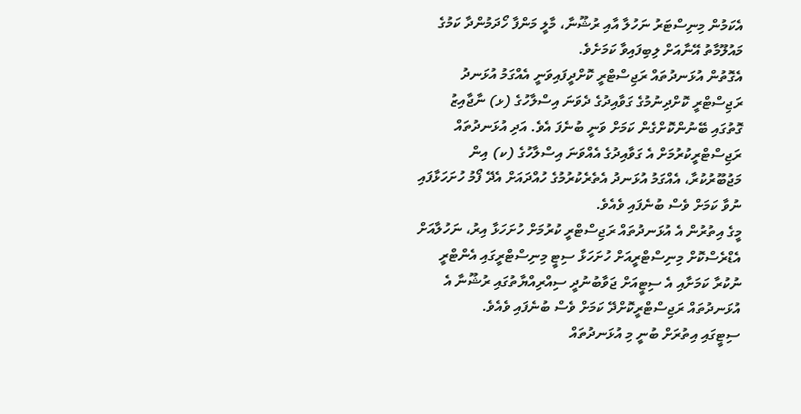އެކަމުން މިނިސްޓަރު ނަހުލާ އާއި ރުޝޫނާ، މާލީ މަންފާ ހޯދަމުންދާ ކަމުގެ މައުލޫމާތު އޭނާއަށް ލިބިފައިވާ ކަމަށެވެ.
އެގޮތުން އުޅަނދުތައް ރަޖިސްޓްރީ ކޮށްދީފައިވަނީ އެއްގަމު އުޅަނދު ރަޖިސްޓްރީ ކޮށްދިނުމުގެ ގަވާއިދުގެ ދެވަނަ އިސްލާހުގެ (ޅ) ނާޖާއިޒު ގޮތުގައި ބޭނުންކޮށްގެން ކަމަށް ވަނީ ބުނެފަ އެވެ. އަދި އުޅަނދުތައް ރަޖިސްޓްރީކުރުމަށް އެ ގަވާއިދުގެ އެއްވަނަ އިސްލާހުގެ (ކ) އިން މަޖުބޫރުކުރާ، އެއްގަމު އުޅަނދު އެތެރެކުރުމުގެ ހުއްދައަށް އެދޭ ފޯމު ހުށަހަޅާފައި ނުވާ ކަމަށް ވެސް ބުނެފައި ވެއެވެ.
މީގެ އިތުރުން އެ އުޅަނދުތައް ރަޖިސްޓްރީ ކުރުމަށް ހުށަހަޅާ އިރު، ނަހުލާއަށް އެޑްރެސްކޮށް މިނިސްޓްރީއަށް ހުށަހަޅާ ސިޓީ މިނިސްޓްރީގައި އެންޓްރީ ނުކުރާ ކަމަށާއި އެ ސިޓީއަށް ޖަވާބުނުދީ ސިއްރިއްޔާތުގައި ރުޝޫނާ އެ އުޅަނދުތައް ރަޖިސްޓްރީކޮށްދޭ ކަމަށް ވެސް ބުނެފައި ވެއެވެ.
ސިޓީގައި އިތުރަށް ބުނީ މި އުޅަނދުތައް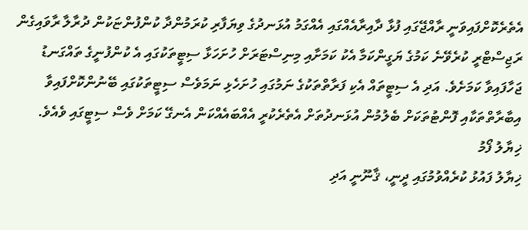އެތެރެކޮށްފައިވަނީ ރާއްޖޭގައި ފުޅާ ދާއިރާއެއްގައި އެއްގަމު އުޅަނދުގެ ވިޔަފާރި ކުރަމުންދާ ކުންފުންޏަކުން ދުރާލާ ރާވައިގެން ރަޖިސްޓްރީ ކުރެވޭނެ ކަމުގެ ޔަގީންކަމާ އެކު ކަމަށާއި މިނިސްޓަރަށް ހުށަހަޅާ ސިޓީތަކުގައި އެ ކުންފުނީގެ ތައްގަނޑު ޖަހާފައިވާ ކަމަށެވެ. އަދި އެ ސިޓީތައް އެކި ފަރާތްތަކުގެ ނަމުގައި ހުށަހެޅި ނަމަވެސް ސިޓީތަކުގައި ބޭނުންކޮށްފައިވާ އިބާރާތްތަކާއި ފޮންޓުތަކަށް ބެލުމުން އުޅަނދުތަށް އެތެރެކުރީ އެއްބައެއްކަން އެނގޭ ކަމަށް ވެސް ސިޓީގައި ވެއެވެ.
ޚިޔާލު ފޯމު
ޚިޔާލު ފައުޅު ކުރެއްވުމުގައި ދީނީ، ޤާނޫނީ އަދި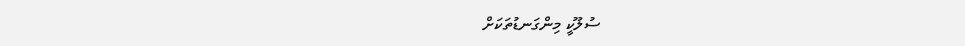ސުލޫކީ މިންގަނޑުތަކަށް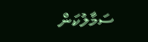ސަމާލުކަން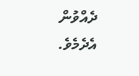ދެއްވުން އެދެމެވެ.